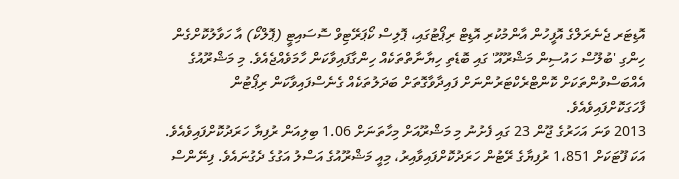އޮޑިޓަރ ޖެނެރަލްގެ އޮފީހުން އާންމުކުރި އޮޑިޓް ރިޕޯޓުގައި، ޕޮލިސް ކޯޕަރޭޓިވް ސޮސައިޓީ (ޕޮލްކޯ) އާ ހަވާލުކޮށްގެން ހިންގި 'ބުލޫސް ހައުސިން މަޝްރޫއޫ' ގައި ބޮޑެތި ހިޔާނާތްތަކެއް ހިންގާފައިވާކަން ހާމަވެއްޖެއެވެ. މި މަޝްރޫއުގެ އެއްބަސްވުންތަކަށް ކޮންޓްރެކްޓަރުންނަށް ފައިދާވާގޮތަށް ބަދަލުތަކެއް ގެނެސްފައިވާކަން ރިޕޯޓުން ފާހަގަކޮށްފައިވެއެވެ.
2013 ވަނަ އަހަރުގެ ޖޫން 23 ގައި ފެށުނު މި މަޝްރޫއަށް މިހާތަނަށް 1.06 ބިލިއަން ރުފިޔާ ހަރަދުކޮށްފައިވެއެވެ. އަކަ ފޫޓަކަށް 1،851 ރުފިޔާގެ ރޭޓުން ހަރަދުކޮށްފައިވާއިރު، މިއީ މަޝްރޫއުގެ އަސްލު އަގުގެ ދެގުނައެވެ. ފިނޭންސް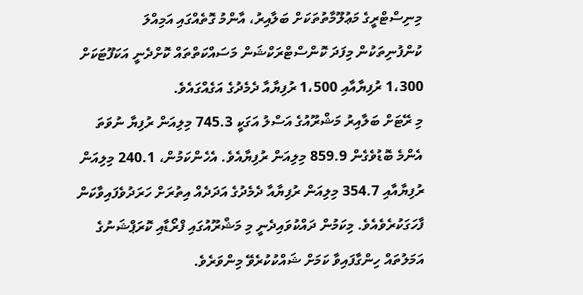މިނިސްޓްރީގެ މަޢުލޫމާތުތަކަށް ބަލާއިރު، އާންމު ގޮތެއްގައި އަމިއްލަ ކުންފުނިތަކުން މިފަދަ ކޮންސްޓްރަކްޝަން މަސައްކަތްތައް ކޮށްދެނީ އަކަފޫޓަކަށް 1،300 ރުފިޔާއާއި 1،500 ރުފިޔާއާ ދެމެދުގެ އަގެއްގައެވެ.
މި ރޭޓަށް ބަލާއިރު މަޝްރޫއުގެ އަސްލު އަގަކީ 745.3 މިލިއަން ރުފިޔާ ނުވަތަ އެންމެ ބޮޑުވެގެން 859.9 މިލިއަން ރުފިޔާއެވެ. އެހެންކަމުން، 240.1 މިލިއަން ރުފިޔާއާއި 354.7 މިލިއަން ރުފިޔާއާ ދެމެދުގެ އަދަދެއް އިތުރަށް ހަރަދުވެފައިވާކަން ފާހަގަކުރެވެއެވެ. މިކަމުން ދައްކުވައިދެނީ މި މަޝްރޫއުގައި ފްރޯޑާއި ކޮރަޕްޝަނުގެ އަމަލުތައް ހިންގާފައިވާ ކަމަށް ޝައްކުކުރެވޭ މިންވަރެވެ.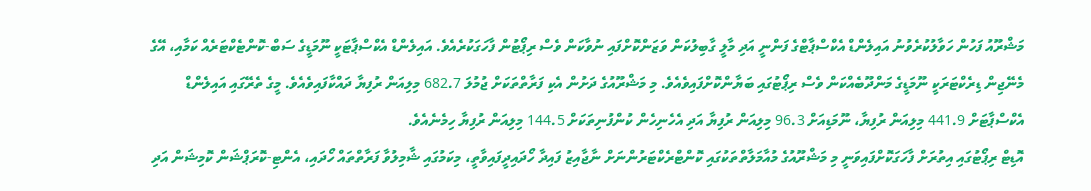މަޝްރޫއު ފަހުން ހަވާލުކުރެވުނު އައިލެންޑް އެކްސްޕާޓްގެ ފަންނީ އަދި މާލީ ގާބިލުކަން ވަޒަންކޮށްފައި ނުވާކަން ވެސް ރިޕޯޓުން ފާހަގަކުރެއެވެ. އައިލެންޑް އެކްސްޕާޓަކީ ނޫމަޑީގެ ސަބް-ކޮންޓެކްޓަރެއް ކަމާއި، އޭގެ މެނޭޖިން ޑިރެކްޓަރަކީ ނޫމަޑީގެ މަންދޫބެއްކަން ވެސް ރިޕޯޓުގައި ބަޔާންކޮށްފައިވެއެވެ. މި މަޝްރޫއުގެ ދަށުން އެކި ފަރާތްތަކަށް ޖުމުލަ 682.7 މިލިއަން ރުފިޔާ ދައްކާފައިވެއެވެ. މީގެ ތެރޭގައި އައިލެންޑް އެކްސްޕާޓަށް 441.9 މިލިއަން ރުފިޔާ، ނޫމަޑިއަށް 96.3 މިލިއަން ރުފިޔާ އަދި އެހެނިހެން ކުންފުނިތަކަށް 144.5 މިލިއަން ރުފިޔާ ހިމެނެއެވެ.
އޮޑިޓް ރިޕޯޓުގައި އިތުރަށް ފާހަގަކޮށްފައިވަނީ މި މަޝްރޫއުގެ މުއާމަލާތްތަކުގައި ކޮންޓްރެކްޓަރުންނަށް ނާޖާއިޒު ފައިދާ ހޯދައިދީފައިވާތީ، މިކަމުގައި ޝާމިލުވާ ފަރާތްތައް ހޯދައި، އެންޓި-ކޮރަޕްޝަން ކޮމިޝަން އަދި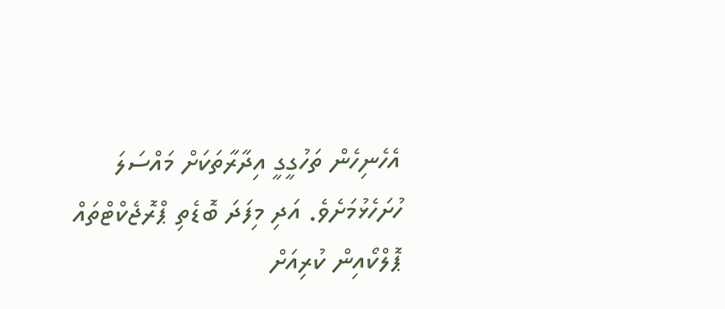އެހެނިހެން ތަހުގީގީ އިދާރާތަކަށް މައްސަލަ ހުށަހެޅުމަށެވެ. އަދި މިފަދަ ބޮޑެތި ޕްރޮޖެކްޓްތައް ޕޮލްކޯއިން ކުރިއަށް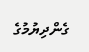ގެންދިޔުމުގެ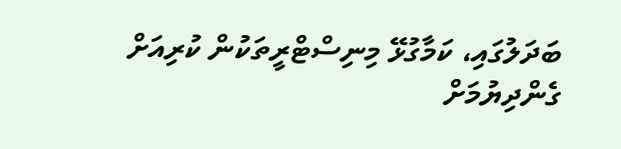ބަދަލުގައި، ކަމާގުޅޭ މިނިސްޓްރީތަކުން ކުރިއަށް ގެންދިޔުމަށް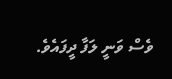ވެސް ވަނީ ލަފާ ދީފައެވެ.